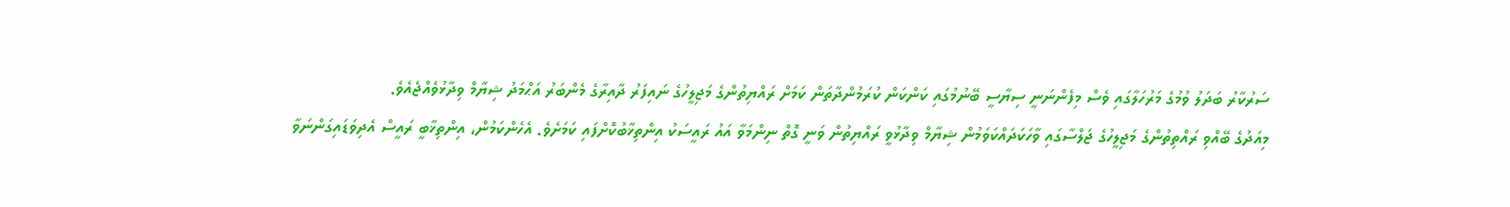ސަރުކާރު ބަދަލު ވުމުގެ މަރުހަލާގައި ވެސް މިފެންނަނީ ސިޔާސީ ބޭނުމުގައި ކަންކަން ކުރަމުންދާތަން ކަމަށް ރައްޔިތުންގެ މަޖިލީހުގެ ނައިފަރު ދާއިރާގެ މެންބަރު އަޙްމަދު ޝިޔާމް ވިދާޅުވެއްޖެއެވެ.
މިއަދުގެ ބޭއްވި ރައްތިތުންގެ މަޖިލީހުގެ ޖަލްސާގައި ވާހަކަދައްކަވަމުން ޝިޔާމް ވިދާޅުވީ ރައްޔިތުން ވަނީ ގޮތް ނިންމަވާ އައު ރައީސަކު އިންތިޚާބުކޮށްފައި ކަމަށެވެ. އެހެންކަމުން، އިންތިޚާބީ ރައީސް އެދިވަޑައިގަންނަވާ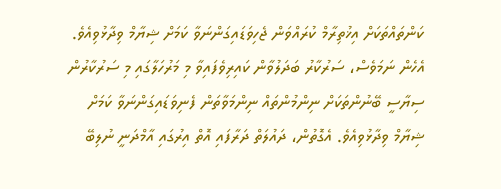ކަންތައްތަކަށް އިޚުތިރާމް ކުރައްވަން ޖެހިވަޑައިގަންނަވާ ކަމަށް ޝިޔާމް ވިދާޅުވިއެވެ.
އެހެން ނަމަވެސް، ސަރުކާރު ބަދަލުވާން ކައިރިވެފައިވާ މި މަރުހަލާގައި މި ސަރުކާރުން ސިޔާސީ ބޭނުންތަކަށް ނިންމުންތައް ނިންމަވާތަން ފެނިވަޑައިގަންނަވާ ކަމަށް ޝިޔާމް ވިދާޅުވިއެވެ. އެގޮތުން، ދައުލަތް ދަރާފައި އޮތް އިރުގައި އާމްދަނީ ނުލިބޭ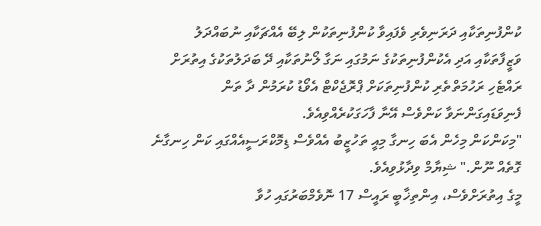ކުންފުނިތަކާއި ދަރަނިވެރި ވެފައިވާ ކުންފުނިތަކުން ލިބޭ އެއްޗަކާއި ނުބައްދަލު ވަޒީފާތަކާއި އަދި އެކުންފުނިތަކުގެ ނަމުގައި ނަގާ ލޯނުތަކާއި ދޭ ބަދަލުތަކުގެ އިތުރަށް ރައްޓެހި ރަހުމަތްތެރި ކުންފުނިތަކަށް ޕްރޮޖެކްޓް އެވޯޑު ކުރަމުން ދާ ތަން ފެނިވަޑައިގަންނަވާ ކަންވެސް އޭނާ ފާހަގަކުރެއްވިއެވެ.
"މިކަންކަން މިހެން އެބަ ހިނގާ މިއީ ތަހުޒީބު އެއްވެސް ޑިމޮކްރަސީއެއްގައި ކަން ހިނގާނެ ގޮތެއް ނޫން." ޝިޔާމް ވިދާޅުވިއެވެ.
މީގެ އިތުރަށްވެސް، އިންތިޚާބީ ރައީސް 17 ނޮވެމްބަރުގައި ހުވާ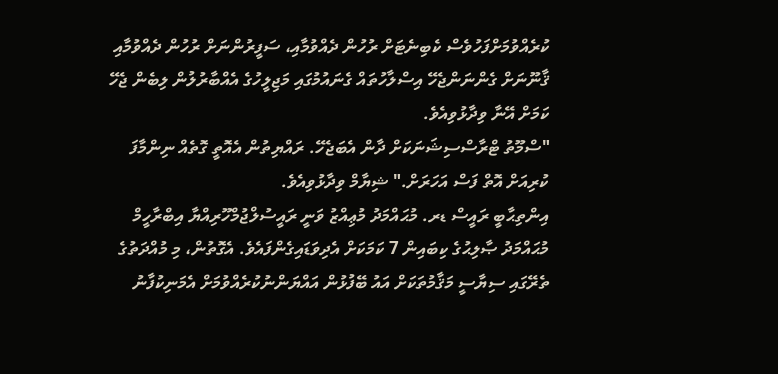ކުރެއްވުމަށްފަހުވެސް ކެބިނެޓަށް ރުހުން ދެއްވުމާއި، ސަފީރުންނަށް ރުހުން ދެއްވުމާއި ޤާނޫނަށް ގެންނަންޖެހޭ އިސްލާހުތައް ގެނައުމުގައި މަޖިލީހުގެ އެއްބާރުލުން ލިބެން ޖެހޭ ކަމަށް އޭނާ ވިދާޅުވިއެވެ.
"ސްމޫތު ޓްރާސްސިޝަނަކަށް ދާން އެބަޖެހޭ. ރައްޔިތުން އެއޮތީ ގޮތެއް ނިންމާފަ ކުރިއަށް އޮތް ފަސް އަހަރަށް." ޝިޔާމް ވިދާޅުވިއެވެ.
އިންތިޙާބީ ރައީސް ޑރ. މުޙައްމަދު މުޢިއްޒު ވަނީ ރައީސުލްޖުމްހޫރިއްޔާ އިބްރާހީމް މުޙައްމަދު ޞާލިޙުގެ ކިބައިން 7 ކަމަކަށް އެދިވަޑައިގެންފައެވެ. އެގޮތުން، މި މުއްދަތުގެ ތެރޭގައި ސިޔާސީ މަޤާމުތަކަށް އައު ބޭފުޅުން އައްޔަންނުކުރެއްވުމަށް އެމަނިކުފާނު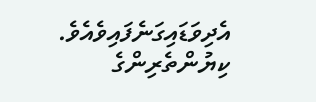އެދިވަޑައިގަނެފައިވެއެވެ.
ކިޔުންތެރިންގެ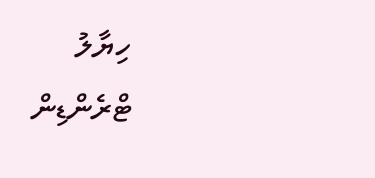ހިޔާލު
ޓްރެންޑިން